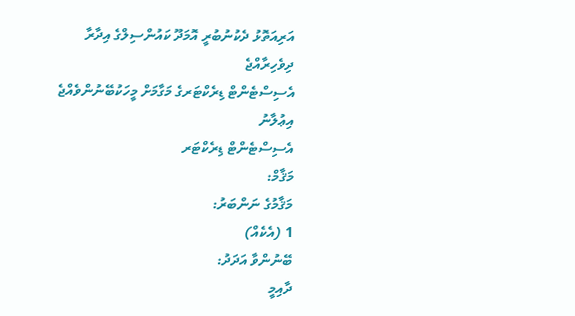އަރިއަތޮޅު ދެކުނުބުރީ އޮމަދޫ ކައުންސިލްގެ އިދާރާ
ދިވެހިރާއްޖެ
އެސިސްޓެންޓް ޑިރެކްޓަރގެ މަގާމަށް މީހަކުބޭނުންވެއްޖެ
އިޢުލާނު
އެސިސްޓެންޓް ޑިރެކްޓަރ
މަޤާމް:
މަޤާމުގެ ނަންބަރު:
1 (އެކެއް)
ބޭނުންވާ އަދަދު:
ދާއިމީ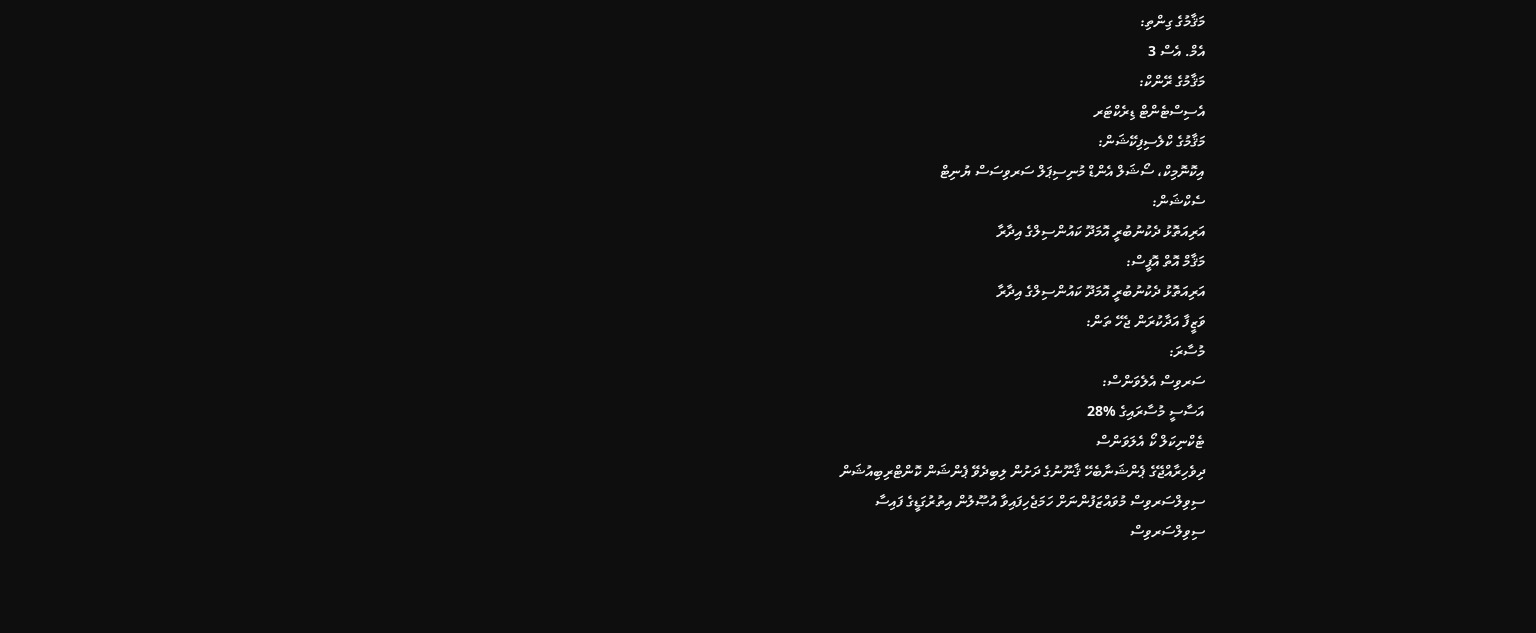މަޤާމުގެ ގިންތި:
އެމް. އެސް 3
މަޤާމުގެ ރޭންކް:
އެސިސްޓެންޓް ޑިރެކްޓަރ
މަޤާމުގެ ކްލެސިފިކޭޝަން:
އިކޮނޮމިކް، ސޯޝަލް އެންޑް މުނިސިޕަލް ސަރވިސަސް ޔުނިޓް
ސެކްޝަން:
އަރިއަތޮޅު ދެކުނުބުރީ އޮމަދޫ ކައުންސިލްގެ އިދާރާ
މަޤާމް އޮތް އޮފީސް:
އަރިއަތޮޅު ދެކުނުބުރީ އޮމަދޫ ކައުންސިލްގެ އިދާރާ
ވަޒީފާ އަދާކުރަން ޖެހޭ ތަން:
މުސާރަ:
ސަރވިސް އެލެވަންސް:
އަސާސީ މުސާރައިގެ %28
ޓެކްނިކަލް ކޯ އެލަވަންސް
ދިވެހިރާއްޖޭގެ ޕެންޝަނާބެހޭ ޤާނޫނުގެ ދަށުން ލިބިދެވޭ ޕެންޝަން ކޮންޓްރިބިއުޝަން
ސިވިލްސަރވިސް މުވައްޒަފުންނަށް ހަމަޖެހިފައިވާ އުޞޫލުން އިތުރުގަޑީގެ ފައިސާ
ސިވިލްސަރވިސް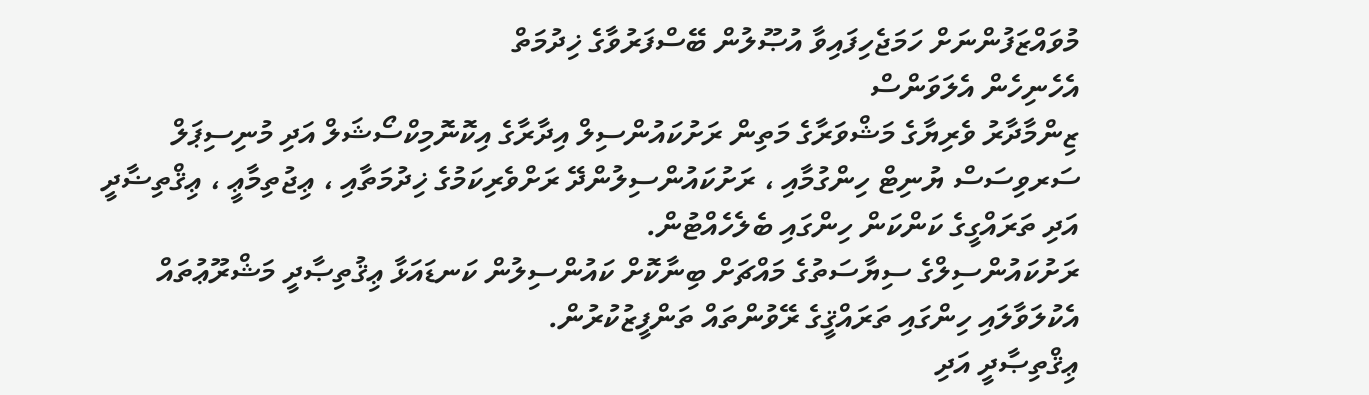މުވައްޒަފުންނަށް ހަމަޖެހިފައިވާ އުޞޫލުން ބޭސްފަރުވާގެ ޚިދުމަތް
އެހެނިހެން އެލަވަންސް
ޒިންމާދާރު ވެރިޔާގެ މަޝްވަރާގެ މަތިން ރަށުކައުންސިލް އިދާރާގެ އިކޮނޮމިކްސޯޝަލް އަދި މުނިސިޕަލް ސަރވިސަސް ޔުނިޓް ހިންގުމާއި ، ރަށުކައުންސިލުންދޭ ރަށްވެރިކަމުގެ ޚިދުމަތާއި ، ޢިޖުތިމާޢީ ، ޢިޤްތިޟާދީ އަދި ތަރައްގީގެ ކަންކަން ހިންގައި ބެލެހެއްޓުން.
ރަށުކައުންސިލްގެ ސިޔާސަތުގެ މައްޗަށް ބިނާކޮށް ކައުންސިލުން ކަނޑައަޅާ ޢިޤުތިޞާދީ މަޝްރޫޢުތައް އެކުލަވާލައި ހިންގައި ތަރައްޤީގެ ރޭވުންތައް ތަންފީޒުކުރުން.
ޢިޤްތިޞާދީ އަދި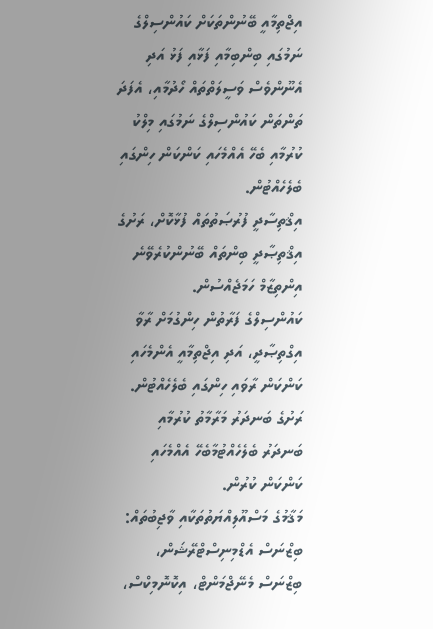އިޖްތިމާއީ ބޭނުންތަކަށް ކައުންސިލްގެ ނަމުގައި ބިންބިމާއި ފަޅާއި ފަޅު އަދި އެނޫންވެސް ވަސީލަތްތައް ހޯދުމާއި، އެފަދަ ތަންތަން ކައުންސިލްގެ ނަމުގައި މިލްކު ކުރުމާއި ބެހޭ އެއްމެހައި ކަންކަން ހިންގައި ބެލެހެއްޓުން.
އިޤްތިސާދީ ފުރުޞަތުތައް ފުޅާކޮށް، ރަށުގެ އިޤްތިޞާދީ ބިންތައް ބޭނުންކުރެވޭނެ އިންތިޒާމް ހަމަޖެއްސުން.
ކައުންސިލްގެ ފަރާތުން ހިންގުމަށް ރާވާ އިގްތިޞާދީ، އަދި އިޖްތިމާއީ އެންމެހައި ކަންކަން ރާވައި ހިންގައި ބެލެހެއްޓުން.
ރަށުގެ ބަނދަރު މަރާމާތު ކުރުމާއި ބަނދަރު ބެލެހެއްޓުމާބެހޭ އެއްމެހައި ކަންކަން ކުރުން.
މަޤާމުގެ މަސްއޫލިއްޔަތުތަކާއި ވާޖިބުތައް:
ބިޒްނަސް އެޑްމިނިސްޓްރޭޝަން، ބިޒްނަސް މެނޭޖްމަންޓް، އިކޮނޮމިކްސް،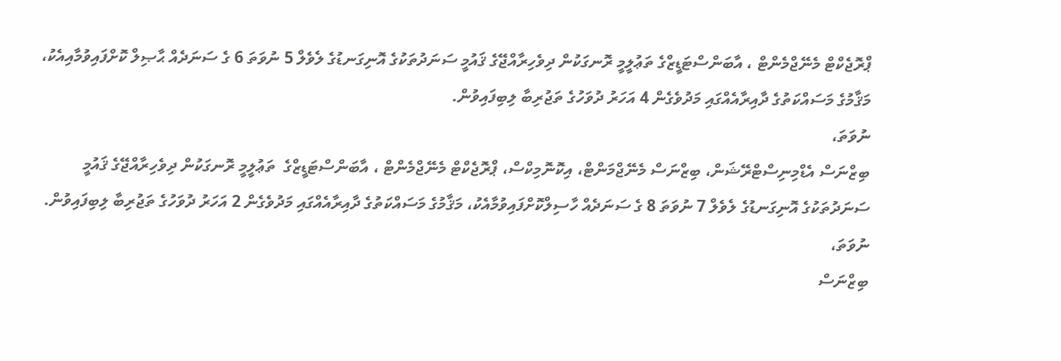ޕްރޮޖެކްޓް މެނޭޖްމެންޓް ، އާބަންސްޓަޑީޒްގެ ތަޢުލީމީ ރޮނގަކުން ދިވެހިރާއްޖޭގެ ޤައުމީ ސަނަދުތަކުގެ އޮނިގަނޑުގެ ލެވެލް 5 ނުވަތަ 6 ގެ ސަނަދެއް ޙާޞިލް ކޮށްފައިވުމާއިއެކު، މަޤާމުގެ މަސައްކަތުގެ ދާއިރާއެއްގައި މަދުވެގެން 4 އަހަރު ދުވަހުގެ ތަޖުރިބާ ލިބިފައިވުން.
ނުވަތަ،
ބިޒްނަސް އެޑްމިނިސްޓްރޭޝަން، ބިޒްނަސް މެނޭޖްމަންޓް، އިކޮނޮމިކްސް، ޕްރޮޖެކްޓް މެނޭޖްމެންޓް ، އާބަންސްޓަޑީޒްގެ  ތަޢުލީމީ ރޮނގަކުން ދިވެހިރާއްޖޭގެ ޤައުމީ ސަނަދުތަކުގެ އޮނިގަނޑުގެ ލެވެލް 7 ނުވަތަ 8 ގެ ސަނަދެއް ހާސިލްކޮށްފައިވުމާއެކު، މަޤާމުގެ މަސައްކަތުގެ ދާއިރާއެއްގައި މަދުވެގެން 2 އަހަރު ދުވަހުގެ ތަޖުރިބާ ލިބިފައިވުން.
ނުވަތަ،
ބިޒްނަސް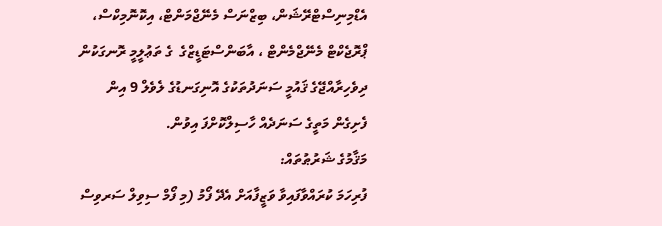އެޑްމިނިސްޓްރޭޝަން، ބިޒްނަސް މެނޭޖްމަންޓް، އިކޮނޮމިކްސް، ޕްރޮޖެކްޓް މެނޭޖްމެންޓް ، އާބަންސްޓަޑީޒްގެ  ގެ ތަޢުލީމީ ރޮނގަކުން ދިވެހިރާއްޖޭގެ ޤައުމީ ސަނަދުތަކުގެ އޮނިގަނޑުގެ ލެވެލް 9 އިން ފެށިގެން މަތީގެ ސަނަދެއް ހާސިލްކޮށްފަ އިވުން.
މަޤާމުގެ ޝަރުޠުތައް:
ފުރިހަމަ ކުރައްވާފައިވާ ވަޒީފާއަށް އެދޭ ފޯމު (މި ފޯމް ސިވިލް ސަރވިސް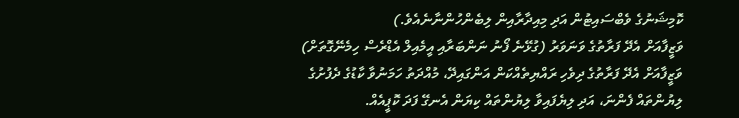ކޮމިޝަނުގެ ވެބްސައިޓުން އަދި މިއިދާރާއިން ލިބެންހުންނާނެއެވެ.)
ވަޒީފާއަށް އެދޭ ފަރާތުގެ ވަނަވަރު (ގުޅޭނެ ފޯނު ނަންބަރާއި އީމެއިލް އެޑްރެސް ހިމެނޭގޮތަށް)
ވަޒީފާއަށް އެދޭ ފަރާތުގެ ދިވެހި ރައްޔިތެއްކަން އަންގައިދޭ، މުއްދަތު ހަމަނުވާ ކާޑުގެ ދެފުށުގެ ލިޔުންތައް ފެންނަ، އަދި ލިޔެފައިވާ ލިޔުންތައް ކިޔަން އެނގޭ ފަދަ ކޮޕީއެއް.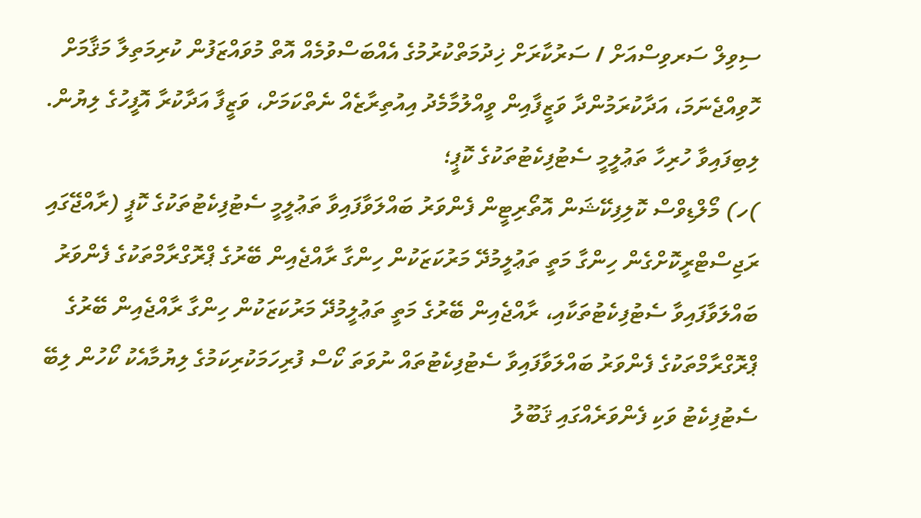ސިވިލް ސަރވިސްއަށް / ސަރުކާރަށް ޚިދުމަތްކުރުމުގެ އެއްބަސްވުމެއް އޮތް މުވައްޒަފުން ކުރިމަތިލާ މަޤާމަށް ހޮވިއްޖެނަމަ، އަދާކުރަމުންދާ ވަޒީފާއިން ވީއްލުމާމެދު އިއުތިރާޒެއް ނެތްކަމަށް، ވަޒީފާ އަދާކުރާ އޮފީހުގެ ލިޔުން.
ލިބިފައިވާ ހުރިހާ ތަޢުލީމީ ސެޓުފިކެޓުތަކުގެ ކޮޕީ؛
)ހ) މޯލްޑިވްސް ކޮލިފިކޭޝަން އޮތޯރިޓީން ފެންވަރު ބައްލަވާފައިވާ ތަޢުލީމީ ސެޓުފިކެޓުތަކުގެ ކޮޕީ (ރާއްޖޭގައި ރަޖިސްޓްރީކޮށްގެން ހިންގާ މަތީ ތަޢުލީމުދޭ މަރުކަޒަކުން ހިންގާ ރާއްޖެއިން ބޭރުގެ ޕްރޮގްރާމްތަކުގެ ފެންވަރު ބައްލަވާފައިވާ ސެޓުފިކެޓުތަކާއި، ރާއްޖެއިން ބޭރުގެ މަތީ ތަޢުލީމުދޭ މަރުކަޒަކުން ހިންގާ ރާއްޖެއިން ބޭރުގެ ޕްރޮގްރާމްތަކުގެ ފެންވަރު ބައްލަވާފައިވާ ސެޓުފިކެޓުތައް ނުވަތަ ކޯސް ފުރިހަމަކުރިކަމުގެ ލިޔުމާއެކު ކޯހުން ލިބޭ ސެޓުފިކެޓު ވަކި ފެންވަރެއްގައި ޤަބޫލު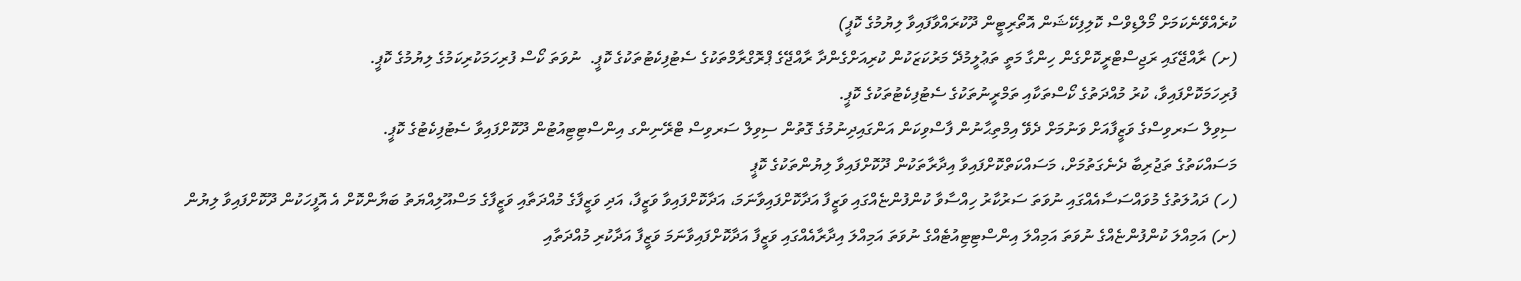ކުރެއްވޭނެކަމަށް މޯލްޑިވްސް ކޮލިފިކޭޝަން އޮތޯރިޓީން ދޫކުރައްވާފައިވާ ލިޔުމުގެ ކޮޕީ)
(ށ) ރާއްޖޭގައި ރަޖިސްޓްރީކޮށްގެން ހިންގާ މަތީ ތަޢުލީމުދޭ މަރުކަޒަކުން ކުރިއަށްގެންދާ ރާއްޖޭގެ ޕްރޮގްރާމްތަކުގެ ސެޓުފިކެޓުތަކުގެ ކޮޕީ.  ނުވަތަ ކޯސް ފުރިހަމަކުރިކަމުގެ ލިޔުމުގެ ކޮޕީ.
ފުރިހަމަކޮށްފައިވާ، ކުރު މުއްދަތުގެ ކޯސްތަކާއި ތަމްރީނުތަކުގެ ސެޓުފިކެޓުތަކުގެ ކޮޕީ.
ސިވިލް ސަރވިސްގެ ވަޒީފާއަށް ވަނުމަށް ދެވޭ އިމްތިޙާނުން ފާސްވިކަން އަންގައިދިނުމުގެ ގޮތުން ސިވިލް ސަރވިސް ޓްރޭނިންގ އިންސްޓިޓިއުޓުން ދޫކޮށްފައިވާ ސެޓުފިކެޓުގެ ކޮޕީ.
މަސައްކަތުގެ ތަޖުރިބާ ދެނެގަތުމަށް، މަސައްކަތްކޮށްފައިވާ އިދާރާތަކުން ދޫކޮށްފައިވާ ލިޔުންތަކުގެ ކޮޕީ
(ހ) ދައުލަތުގެ މުވައްސަސާއެއްގައި ނުވަތަ ސަރުކާރު ހިއްސާވާ ކުންފުންޏެއްގައި ވަޒީފާ އަދާކޮށްފައިވާނަމަ، އަދާކޮށްފައިވާ ވަޒީފާ، އަދި ވަޒީފާގެ މުއްދަތާއި ވަޒީފާގެ މަސްއޫލިއްޔަތު ބަޔާންކޮށް އެ އޮފީހަކުން ދޫކޮށްފައިވާ ލިޔުން
(ށ) އަމިއްލަ ކުންފުންޏެއްގެ ނުވަތަ އަމިއްލަ އިންސްޓިޓިއުޓެއްގެ ނުވަތަ އަމިއްލަ އިދާރާއެއްގައި ވަޒީފާ އަދާކޮށްފައިވާނަމަ ވަޒީފާ އަދާކުރި މުއްދަތާއި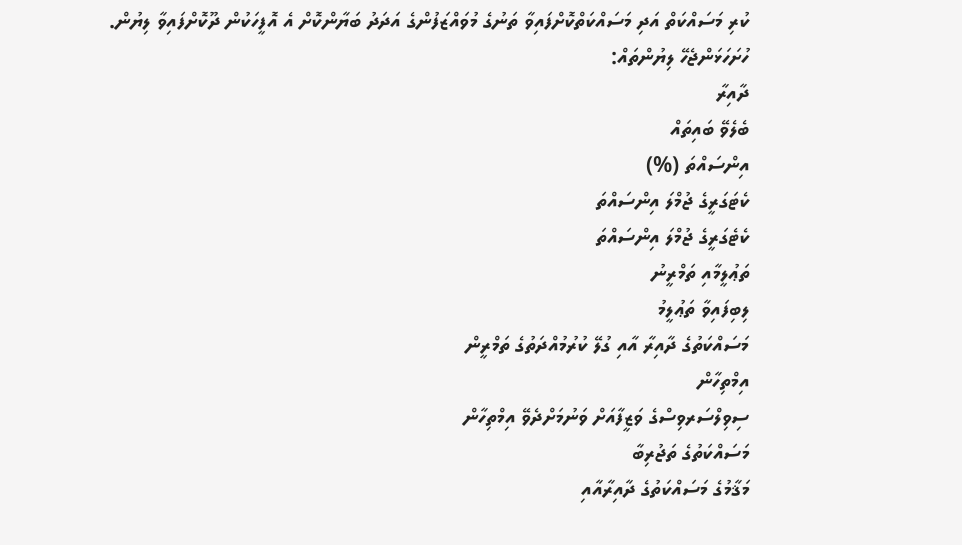ކުރި މަސައްކަތް އަދި މަސައްކަތްކޮށްފައިވާ ތަނުގެ މުވައްޒަފުންގެ އަދަދު ބަޔާންކޮށް އެ އޮފީހަކުން ދޫކޮށްފައިވާ ލިޔުން.
ހުށަހަޅަންޖެހޭ ލިޔުންތައް:
ދާއިރާ
ބެލެވޭ ބައިތައް
އިންސައްތަ (%)
ކެޓަގަރީގެ ޖުމްލަ އިންސައްތަ
ކެޓެގަރީގެ ޖުމްލަ އިންސައްތަ
ތަޢުލީމާއި ތަމްރީނު
ލިބިފައިވާ ތަޢުލީމު
މަސައްކަތުގެ ދާއިރާ އާއި ގުލޭ ކުރުމުއްދަތުގެ ތަމްރީން
އިމްތިހާން
ސިވިލްސަރވިސްގެ ވަޒީފާއަށް ވަނުމަށްދެވޭ އިމްތިހާން
މަސައްކަތުގެ ތަޖުރިބާ
މަޤާމުގެ މަސައްކަތުގެ ދާއިރާއާއި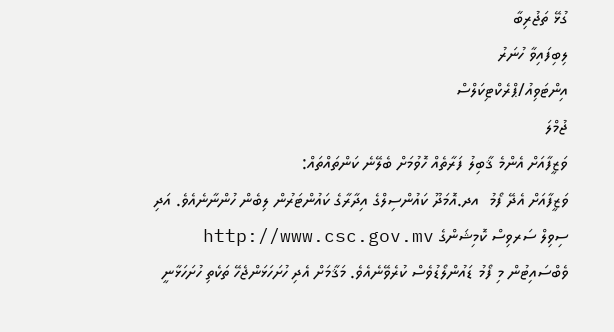ގުޅޭ ތަޖުރިބާ
ލިބިފައިވާ ހުނަރު
އިންޓަވިއު/ޕްރެކްޓިކަލްސް
ޖުމްލަ
ވަޒީފާއަށް އެންމެ ޤާބިލު ފަރާތެއް ހޮވުމަށް ބެލޭނެ ކަންތައްތައް:
ވަޒީފާއަށް އެދޭ ފޯމު  އދ.އޮމަދޫ ކައުންސިލްގެ އިދާރާގެ ކައުންޓަރުން ލިބެން ހުންނާނެއެވެ. އަދި ސިވިލް ސަރވިސް ކޮމިޝަންގެ http://www.csc.gov.mv ވެބްސައިޓުން މި ފޯމު ޑައުންލޯޑުވެސް ކުރެވޭނެއެވެ. މަޤާމަށް އެދި ހުށަހަޅަންޖެހޭ ތަކެތި ހުށަހަޅާނީ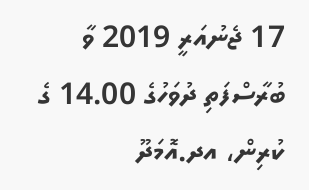17 ޖެނުއަރީ 2019 ވާ ބުރާސްފަތި ދުވަހުގެ 14.00 ގެ ކުރިން، އދ.އޮމަދޫ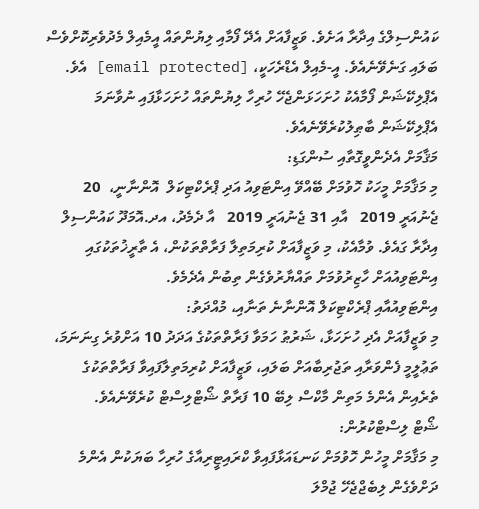ކައުންސިލްގެ އިދާރާ އަށެވެ. ވަޒީފާއަށް އެދޭ ފޯމާއި ލިޔުންތައް އީމެއިލް މެދުވެރިކޮށްވެސް  ބަލައި ގަނެވޭނެއެވެ. އީ-މެއިލް އެޑްރެހަކީ، [email protected] އެވެ. އެޕްލިކޭޝަން ފޯމާއެކު ހުށަހަޅަންޖެހޭ ހުރިހާ ލިޔުންތައް ހުށަހަޅާފައި ނުވާނަމަ އެޕްލިކޭޝަން ބާޠިލުކުރެވޭނެއެވެ.
މަޤާމަށް އެދެންވީގޮތާއި ސުންގަޑި:
މި މަޤާމަށް މީހަކު ހޮވުމަށް ބޭއްވޭ އިންޓަވިއު އަދި ޕްރެކްޓިކަލް  އޮންނާނީ،  20 ޖެނުއަރީ 2019   އާއި 31 ޖެނުއަރީ 2019   އާ ދެމެދު، އދ.އޮމަދޫ ކައުންސިލް އިދާރާ ގައެވެ. ވުމާއެކު، މި ވަޒީފާއަށް ކުރިމަތިލާ ފަރާތްތަކުން، އެ ތާރީޚުތަކުގައި އިންޓަވިއުއަށް ހާޒިރުވުމަށް ތައްޔާރުވެގެން ތިބުން އެދެމެވެ.
އިންޓަވިއުއާއި ޕްރެކްޓިކަލް އޮންނާނެ ތަނާއި، މުއްދަތު:
މި ވަޒީފާއަށް އެދި ހުށަހަޅާ، ޝަރުޠު ހަމަވާ ފަރާތްތަކުގެ އަދަދު 10 އަށްވުރެ ގިނަނަމަ، ތަޢުލީމީ ފެންވަރާއި ތަޖުރިބާއަށް ބަލައި، ވަޒީފާއަށް ކުރިމަތިލާފައިވާ ފަރާތްތަކުގެ ތެރެއިން އެންމެ މަތިން މާކްސް ލިބޭ 10 ފަރާތް ޝޯޓްލިސްޓް ކުރެވޭނެއެވެ.
ޝޯޓް ލިސްޓްކުރުން:
މި މަޤާމަށް މީހުން ހޮވުމަށް ކަނޑައަޅާފައިވާ ކްރައިޓީރިއާގެ ހުރިހާ ބަޔަކުން އެންމެ ދަށްވެގެން ލިބެޖްޖެހޭ ޖުމްލަ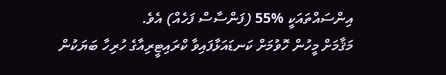އިންސައްތައަކީ %55 (ފަންސާސް ފަހެއް) އެވެ.
މަޤާމަށް މީހުން ހޮވުމަށް ކަނޑައަޅާފައިވާ ކްރައިޓީރިއާގެ ހުރިހާ ބަޔަކުން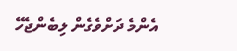އެންމެ ދަށްވެގެން ލިބެންޖެހޭ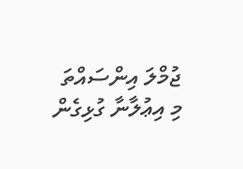ޖުމްލަ އިންސައްތަ
މި އިޢުލާނާ ގުޅިގެން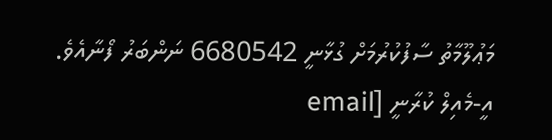މަޢުލޫމާތު ސާފުކުރުމަށް ގުޅާނީ 6680542 ނަންބަރު ފޯނާއެވެ. އީ-މެއިލް ކުރާނީ [email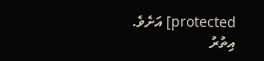protected] އަށެވެ.
އިތުރު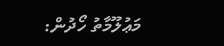މަޢުލޫމާތު ހޯދުން: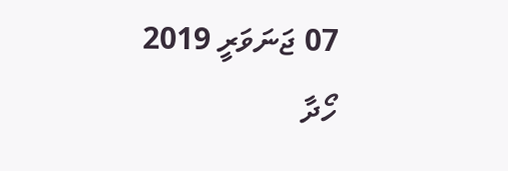07 ޖަނަވަރީ 2019
ހޯދާ